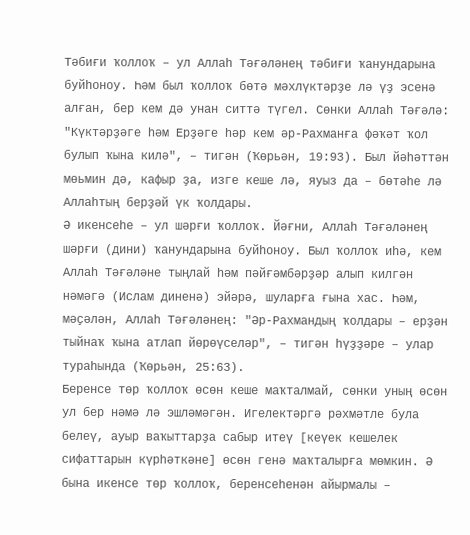Тәбиғи ҡоллоҡ – ул Аллаһ Тәғәләнең тәбиғи ҡанундарына буйһоноу. Һәм был ҡоллоҡ бөтә мәхлүктәрҙе лә үҙ эсенә алған, бер кем дә унан ситтә түгел. Сөнки Аллаһ Тәғәлә: "Күктәрҙәге һәм Ерҙәге һәр кем әр-Рахманға фәҡәт ҡол булып ҡына килә", – тигән (Ҡөрьән, 19:93). Был йәһәттән мөьмин дә, кафыр ҙа, изге кеше лә, яуыз да – бөтәһе лә Аллаһтың берҙәй үк ҡолдары.
Ә икенсеһе – ул шәрғи ҡоллоҡ. Йәғни, Аллаһ Тәғәләнең шәрғи (дини) ҡанундарына буйһоноу. Был ҡоллоҡ иһә, кем Аллаһ Тәғәләне тыңлай һәм пәйғәмбәрҙәр алып килгән нәмәгә (Ислам диненә) эйәрә, шуларға ғына хас. Һәм, мәҫәлән, Аллаһ Тәғәләнең: "Әр-Рахмандың ҡолдары – ерҙән тыйнаҡ ҡына атлап йөрөүселәр", – тигән һүҙҙәре – улар тураһында (Ҡөрьән, 25:63).
Беренсе төр ҡоллоҡ өсөн кеше маҡталмай, сөнки уның өсөн ул бер нәмә лә эшләмәгән. Игелектәргә рәхмәтле була белеү, ауыр ваҡыттарҙа сабыр итеү [кеүек кешелек сифаттарын күрһәткәне] өсөн генә маҡталырға мөмкин. Ә бына икенсе төр ҡоллоҡ, беренсеһенән айырмалы –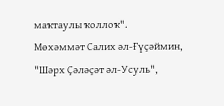маҡтаулы ҡоллоҡ".
Мөхәммәт Салих әл-Ғүҫәймин, "Шәрх Ҫәләҫәт әл-Усуль",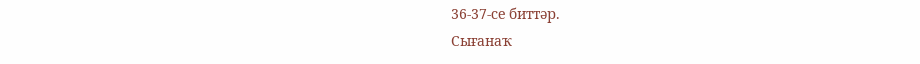36-37-се биттәр.
Сығанаҡ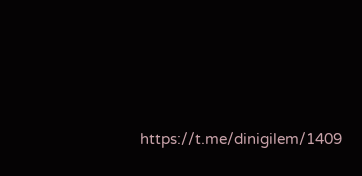https://t.me/dinigilem/1409